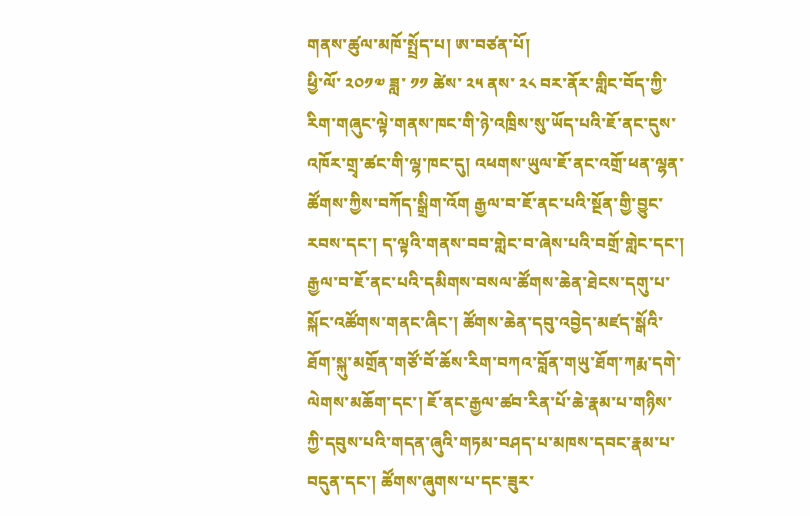གནས་ཚུལ་མཁོ་སྤྲོད་པ། ཨ་བཙན་པོ།
ཕྱི་ལོ་ ༢༠༡༧ ཟླ་ ༡༡ ཚེས་ ༢༥ ནས་ ༢༨ བར་ནོར་གླིང་བོད་ཀྱི་རིག་གཞུང་ལྟེ་གནས་ཁང་གི་ཉེ་འཁྲིས་སུ་ཡོད་པའི་ཇོ་ནང་དུས་འཁོར་གྲྭ་ཚང་གི་ལྷ་ཁང་དུ། འཕགས་ཡུལ་ཇོ་ནང་འགྲོ་ཕན་ལྷན་ཚོགས་ཀྱིས་བཀོད་སྒྲིག་འོག རྒྱལ་བ་ཇོ་ནང་པའི་སྔོན་གྱི་བྱུང་རབས་དང་། ད་ལྟའི་གནས་བབ་གླེང་བ་ཞེས་པའི་བགྲོ་གླེང་དང་། རྒྱལ་བ་ཇོ་ནང་པའི་དམིགས་བསལ་ཚོགས་ཆེན་ཐེངས་དགུ་པ་སྐོང་འཚོགས་གནང་ཞིང་། ཚོགས་ཆེན་དབུ་འབྱེད་མཛད་སྒོའི་ཐོག་སྐུ་མགྲོན་གཙོ་བོ་ཆོས་རིག་བཀའ་བློན་གཡུ་ཐོག་ཀརྨ་དགེ་ལེགས་མཆོག་དང་། ཇོ་ནང་རྒྱལ་ཚབ་རིན་པོ་ཆེ་རྣམ་པ་གཉིས་ཀྱི་དབུས་པའི་གདན་ཞུའི་གཏམ་བཤད་པ་མཁས་དབང་རྣམ་པ་བདུན་དང་། ཚོགས་ཞུགས་པ་དང་ཟུར་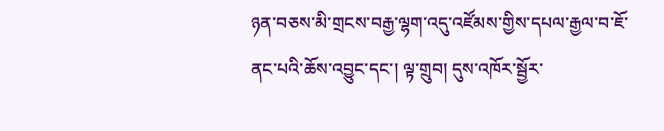ཉན་བཅས་མི་གྲངས་བརྒྱ་ལྷག་འདུ་འཛོམས་གྱིས་དཔལ་རྒྱལ་བ་ཇོ་ནང་པའི་ཆོས་འབྱུང་དང་། ལྟ་གྲུབ། དུས་འཁོར་སྦྱོར་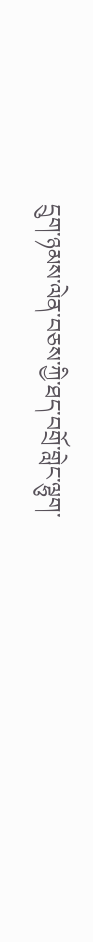དྲུག་ཉམས་ལེན་བཅས་ཀྱི་ཐད་བགྲོ་གླེང་ལྷུག་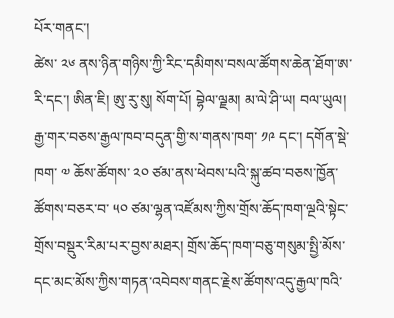པོར་གནང་།
ཚེས་ ༢༦ ནས་ཉིན་གཉིས་ཀྱི་རིང་དམིགས་བསལ་ཚོགས་ཆེན་ཐོག་ཨ་རི་དང་། ཨིན་ཇི། ཨུ་རུ་སུ། སོག་པོ། བྷེལ་ལྗམ། མ་ལེ་ཤི་ཡ། བལ་ཡུལ། རྒྱ་གར་བཅས་རྒྱལ་ཁབ་བདུན་གྱི་ས་གནས་ཁག་ ༡༩ དང་། དགོན་སྡེ་ཁག་ ༧ ཆོས་ཚོགས་ ༢༠ ཙམ་ནས་ཕེབས་པའི་སྐུ་ཚབ་བཅས་ཁྱོན་ཚོགས་བཅར་བ་ ༥༠ ཙམ་ལྷན་འཛོམས་ཀྱིས་གྲོས་ཆོད་ཁག་ལྔའི་སྟེང་གྲོས་བསྡུར་རིམ་པར་བྱས་མཐར། གྲོས་ཆོད་ཁག་བཅུ་གསུམ་སྤྱི་མོས་དང་མང་མོས་ཀྱིས་གཏན་འབེབས་གནང་རྗེས་ཚོགས་འདུ་རྒྱལ་ཁའི་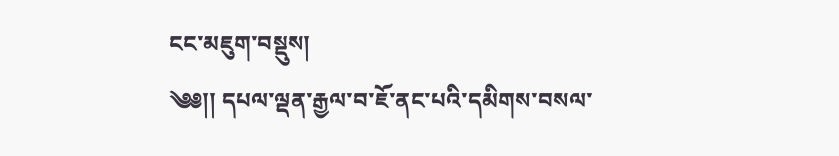ངང་མཇུག་བསྡུས།
༄༅།། དཔལ་ལྡན་རྒྱལ་བ་ཇོ་ནང་པའི་དམིགས་བསལ་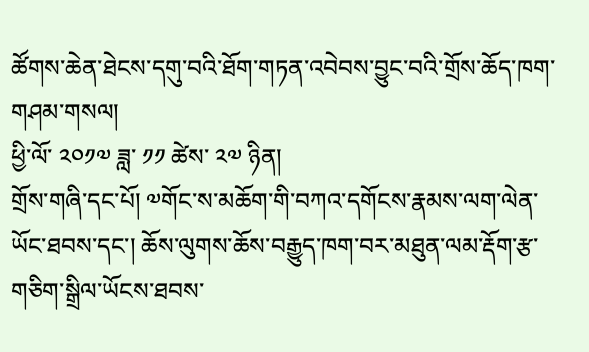ཚོགས་ཆེན་ཐེངས་དགུ་བའི་ཐོག་གཏན་འབེབས་བྱུང་བའི་གྲོས་ཆོད་ཁག་གཤམ་གསལ།
ཕྱི་ལོ་ ༢༠༡༧ ཟླ་ ༡༡ ཚེས་ ༢༧ ཉིན།
གྲོས་གཞི་དང་པོ། ༧གོང་ས་མཆོག་གི་བཀའ་དགོངས་རྣམས་ལག་ལེན་ཡོང་ཐབས་དང་། ཆོས་ལུགས་ཆོས་བརྒྱུད་ཁག་བར་མཐུན་ལམ་རྡོག་རྩ་གཅིག་སྒྲིལ་ཡོངས་ཐབས་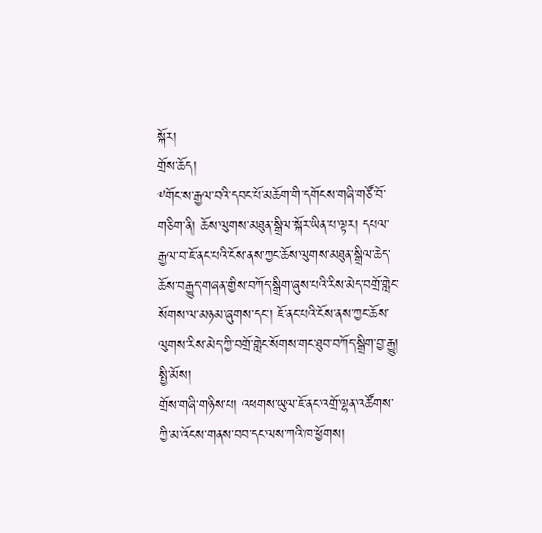སྐོར།
གྲོས་ཆོད།
༸གོང་ས་རྒྱལ་བའི་དབང་པོ་མཆོག་གི་དགོངས་གཞི་གཙོ་བོ་གཅིག་ནི། ཆོས་ལུགས་མཐུན་སྒྲིལ་སྐོར་ཡིན་པ་ལྟར། དཔལ་རྒྱལ་བ་ཇོ་ནང་པའི་ངོས་ནས་ཀྱང་ཆོས་ལུགས་མཐུན་སྒྲིལ་ཆེད་ཆོས་བརྒྱུད་གཞན་གྱིས་བཀོད་སྒྲིག་ཞུས་པའི་རིས་མེད་བགྲོ་གླེང་སོགས་ལ་མཉམ་ཞུགས་དང་། ཇོ་ནང་པའི་ངོས་ནས་ཀྱང་ཆོས་ལུགས་རིས་མེད་ཀྱི་བགྲོ་གླེང་སོགས་གང་ཐུབ་བཀོད་སྒྲིག་བྱ་རྒྱུ། སྤྱི་མོས།
གྲོས་གཞི་གཉིས་པ། འཕགས་ཡུལ་ཇོ་ནང་འགྲོ་ལྷན་འཚོགས་ཀྱི་མ་འོངས་གནས་བབ་དང་ལས་ཀའི་ཁ་ཕྱོགས།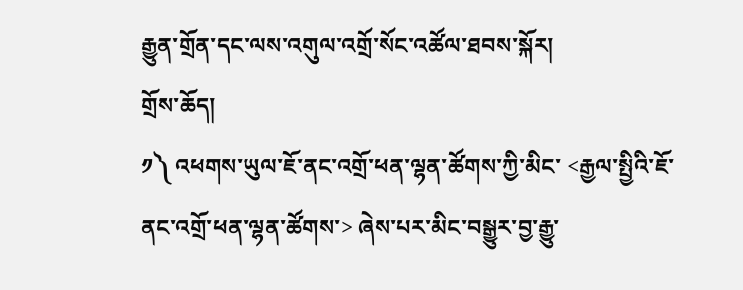རྒྱུན་གྲོན་དང་ལས་འགུལ་འགྲོ་སོང་འཚོལ་ཐབས་སྐོར།
གྲོས་ཆོད།
༡༽ འཕགས་ཡུལ་ཇོ་ནང་འགྲོ་ཕན་ལྷན་ཚོགས་ཀྱི་མིང་ <རྒྱལ་སྤྱིའི་ཇོ་ནང་འགྲོ་ཕན་ལྷན་ཚོགས་> ཞེས་པར་མིང་བསྒྱུར་བྱ་རྒྱུ་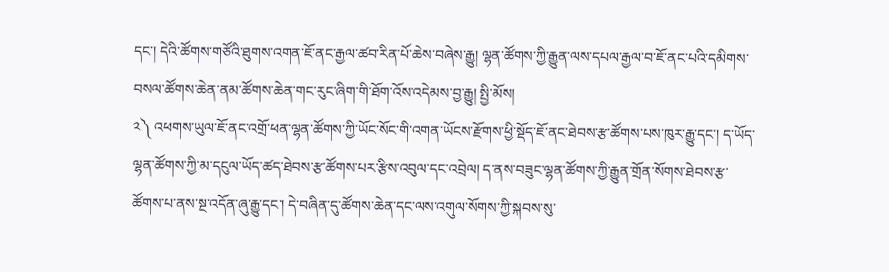དང་། དེའི་ཚོགས་གཙོའི་ཐུགས་འགན་ཇོ་ནང་རྒྱལ་ཚབ་རིན་པོ་ཆེས་བཞེས་རྒྱུ། ལྷན་ཚོགས་ཀྱི་རྒྱུན་ལས་དཔལ་རྒྱལ་བ་ཇོ་ནང་པའི་དམིགས་བསལ་ཚོགས་ཆེན་ནམ་ཚོགས་ཆེན་གང་རུང་ཞིག་གི་ཐོག་འོས་འདེམས་བྱ་རྒྱུ། སྤྱི་མོས།
༢༽ འཕགས་ཡུལ་ཇོ་ནང་འགྲོ་ཕན་ལྷན་ཚོགས་ཀྱི་ཡོང་སོང་གི་འགན་ཡོངས་རྫོགས་ཕྱི་སྡོད་ཇོ་ནང་ཐེབས་རྩ་ཚོགས་པས་ཁུར་རྒྱུ་དང་། ད་ཡོད་ལྷན་ཚོགས་ཀྱི་མ་དངུལ་ཡོད་ཚད་ཐེབས་རྩ་ཚོགས་པར་རྩིས་འབུལ་དང་འབྲེལ། ད་ནས་བཟུང་ལྷན་ཚོགས་ཀྱི་རྒྱུན་གྲོན་སོགས་ཐེབས་རྩ་ཚོགས་པ་ནས་སྔ་འདོན་ཞུ་རྒྱུ་དང་། དེ་བཞིན་དུ་ཚོགས་ཆེན་དང་ལས་འགུལ་སོགས་ཀྱི་སྐབས་སུ་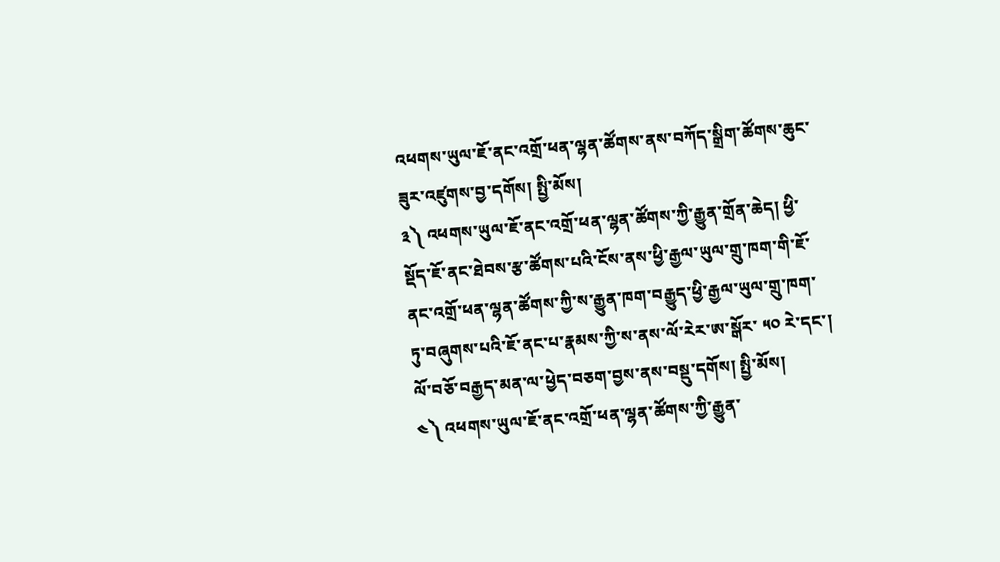འཕགས་ཡུལ་ཇོ་ནང་འགྲོ་ཕན་ལྷན་ཚོགས་ནས་བཀོད་སྒྲིག་ཚོགས་ཆུང་ཟུར་འཛུགས་བྱ་དགོས། སྤྱི་མོས།
༣༽ འཕགས་ཡུལ་ཇོ་ནང་འགྲོ་ཕན་ལྷན་ཚོགས་ཀྱི་རྒྱུན་གྲོན་ཆེད། ཕྱི་སྡོད་ཇོ་ནང་ཐེབས་རྩ་ཚོགས་པའི་ངོས་ནས་ཕྱི་རྒྱལ་ཡུལ་གྲུ་ཁག་གི་ཇོ་ནང་འགྲོ་ཕན་ལྷན་ཚོགས་ཀྱི་ས་རྒྱུན་ཁག་བརྒྱུད་ཕྱི་རྒྱལ་ཡུལ་གྲུ་ཁག་ཏུ་བཞུགས་པའི་ཇོ་ནང་པ་རྣམས་ཀྱི་ས་ནས་ལོ་རེར་ཨ་སྒོར་ ༥༠ རེ་དང་། ལོ་བཅོ་བརྒྱད་མན་ལ་ཕྱེད་བཅག་བྱས་ནས་བསྡུ་དགོས། སྤྱི་མོས།
༤༽ འཕགས་ཡུལ་ཇོ་ནང་འགྲོ་ཕན་ལྷན་ཚོགས་ཀྱི་རྒྱུན་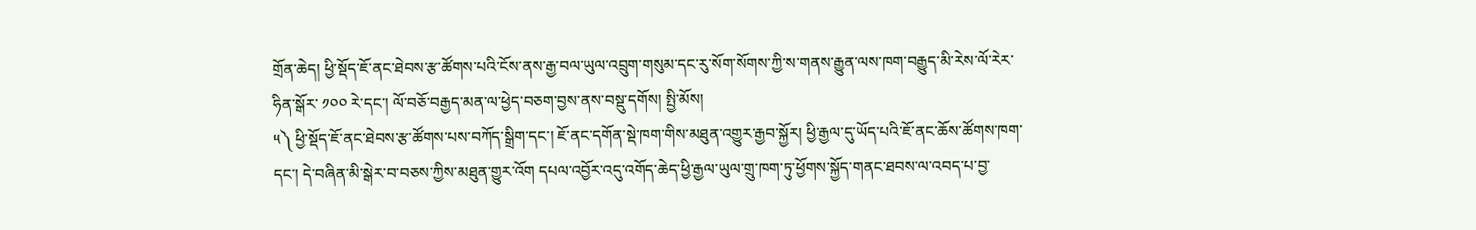གྲོན་ཆེད། ཕྱི་སྡོད་ཇོ་ནང་ཐེབས་རྩ་ཚོགས་པའི་ངོས་ནས་རྒྱ་བལ་ཡུལ་འབྲུག་གསུམ་དང་རུ་སོག་སོགས་ཀྱི་ས་གནས་རྒྱུན་ལས་ཁག་བརྒྱུད་མི་རེས་ལོ་རེར་ཧིན་སྒོར་ ༡༠༠ རེ་དང་། ལོ་བཅོ་བརྒྱད་མན་ལ་ཕྱེད་བཅག་བྱས་ནས་བསྡུ་དགོས། སྤྱི་མོས།
༥༽ ཕྱི་སྡོད་ཇོ་ནང་ཐེབས་རྩ་ཚོགས་པས་བཀོད་སྒྲིག་དང་། ཇོ་ནང་དགོན་སྡེ་ཁག་གིས་མཐུན་འགྱུར་རྒྱབ་སྐྱོར། ཕྱི་རྒྱལ་དུ་ཡོད་པའི་ཇོ་ནང་ཆོས་ཚོགས་ཁག་དང་། དེ་བཞིན་མི་སྒེར་བ་བཅས་ཀྱིས་མཐུན་གྱུར་འོག དཔལ་འབྱོར་འདུ་འགོད་ཆེད་ཕྱི་རྒྱལ་ཡུལ་གྲུ་ཁག་ཏུ་ཕྱོགས་སྐྱོད་གནང་ཐབས་ལ་འབད་པ་བྱ་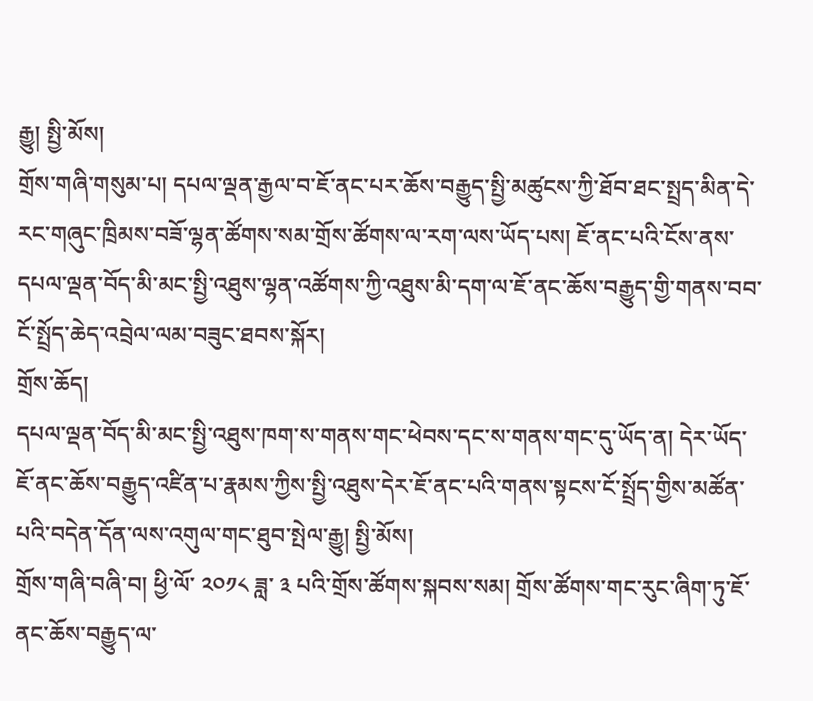རྒྱུ། སྤྱི་མོས།
གྲོས་གཞི་གསུམ་པ། དཔལ་ལྡན་རྒྱལ་བ་ཇོ་ནང་པར་ཆོས་བརྒྱུད་སྤྱི་མཚུངས་ཀྱི་ཐོབ་ཐང་སྤྲད་མིན་དེ་རང་གཞུང་ཁྲིམས་བཟོ་ལྷན་ཚོགས་སམ་གྲོས་ཚོགས་ལ་རག་ལས་ཡོད་པས། ཇོ་ནང་པའི་ངོས་ནས་དཔལ་ལྡན་བོད་མི་མང་སྤྱི་འཐུས་ལྷན་འཚོགས་ཀྱི་འཐུས་མི་དག་ལ་ཇོ་ནང་ཆོས་བརྒྱུད་གྱི་གནས་བབ་ངོ་སྤྲོད་ཆེད་འབྲེལ་ལམ་བཟུང་ཐབས་སྐོར།
གྲོས་ཆོད།
དཔལ་ལྡན་བོད་མི་མང་སྤྱི་འཐུས་ཁག་ས་གནས་གང་ཕེབས་དང་ས་གནས་གང་དུ་ཡོད་ན། དེར་ཡོད་ཇོ་ནང་ཆོས་བརྒྱུད་འཛིན་པ་རྣམས་ཀྱིས་སྤྱི་འཐུས་དེར་ཇོ་ནང་པའི་གནས་སྟངས་ངོ་སྤྲོད་གྱིས་མཚོན་པའི་བདེན་དོན་ལས་འགུལ་གང་ཐུབ་སྤེལ་རྒྱུ། སྤྱི་མོས།
གྲོས་གཞི་བཞི་བ། ཕྱི་ལོ་ ༢༠༡༨ ཟླ་ ༣ པའི་གྲོས་ཚོགས་སྐབས་སམ། གྲོས་ཚོགས་གང་རུང་ཞིག་ཏུ་ཇོ་ནང་ཆོས་བརྒྱུད་ལ་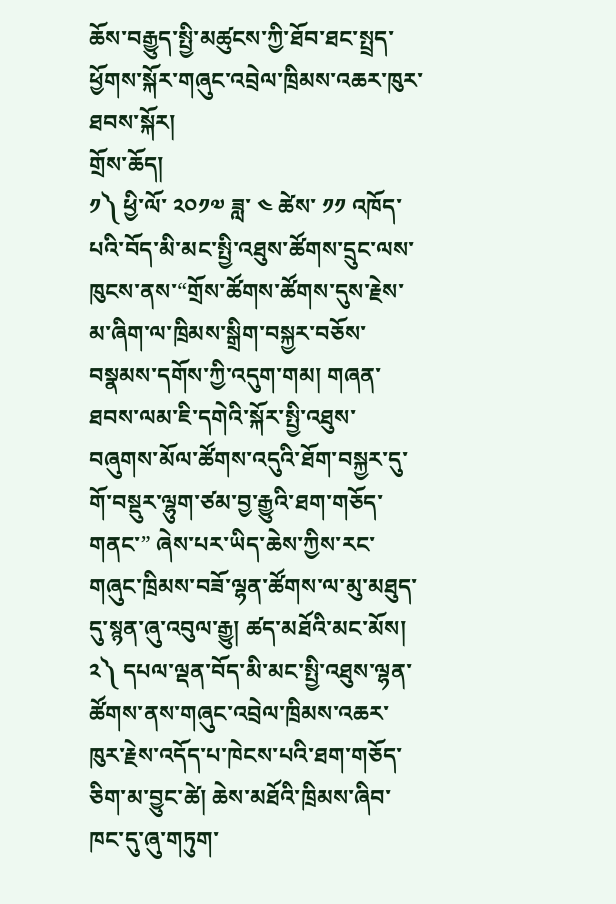ཆོས་བརྒྱུད་སྤྱི་མཚུངས་ཀྱི་ཐོབ་ཐང་སྤྲད་ཕྱོགས་སྐོར་གཞུང་འབྲེལ་ཁྲིམས་འཆར་ཁུར་ཐབས་སྐོར།
གྲོས་ཆོད།
༡༽ ཕྱི་ལོ་ ༢༠༡༧ ཟླ་ ༤ ཚེས་ ༡༡ འཁོད་པའི་བོད་མི་མང་སྤྱི་འཐུས་ཚོགས་དྲུང་ལས་ཁུངས་ནས་“གྲོས་ཚོགས་ཚོགས་དུས་རྗེས་མ་ཞིག་ལ་ཁྲིམས་སྒྲིག་བསྐྱར་བཅོས་བསྣམས་དགོས་ཀྱི་འདུག་གམ། གཞན་ཐབས་ལམ་ཇི་དགེའི་སྐོར་སྤྱི་འཐུས་བཞུགས་མོལ་ཚོགས་འདུའི་ཐོག་བསྐྱར་དུ་གོ་བསྡུར་ལྷུག་ཙམ་བྱ་རྒྱུའི་ཐག་གཅོད་གནང་” ཞེས་པར་ཡིད་ཆེས་ཀྱིས་རང་གཞུང་ཁྲིམས་བཟོ་ལྷན་ཚོགས་ལ་མུ་མཐུད་དུ་སྙན་ཞུ་འབུལ་རྒྱུ། ཚད་མཐོའི་མང་མོས།
༢༽ དཔལ་ལྡན་བོད་མི་མང་སྤྱི་འཐུས་ལྷན་ཚོགས་ནས་གཞུང་འབྲེལ་ཁྲིམས་འཆར་ཁུར་རྗེས་འདོད་པ་ཁེངས་པའི་ཐག་གཅོད་ཅིག་མ་བྱུང་ཚེ། ཆེས་མཐོའི་ཁྲིམས་ཞིབ་ཁང་དུ་ཞུ་གཏུག་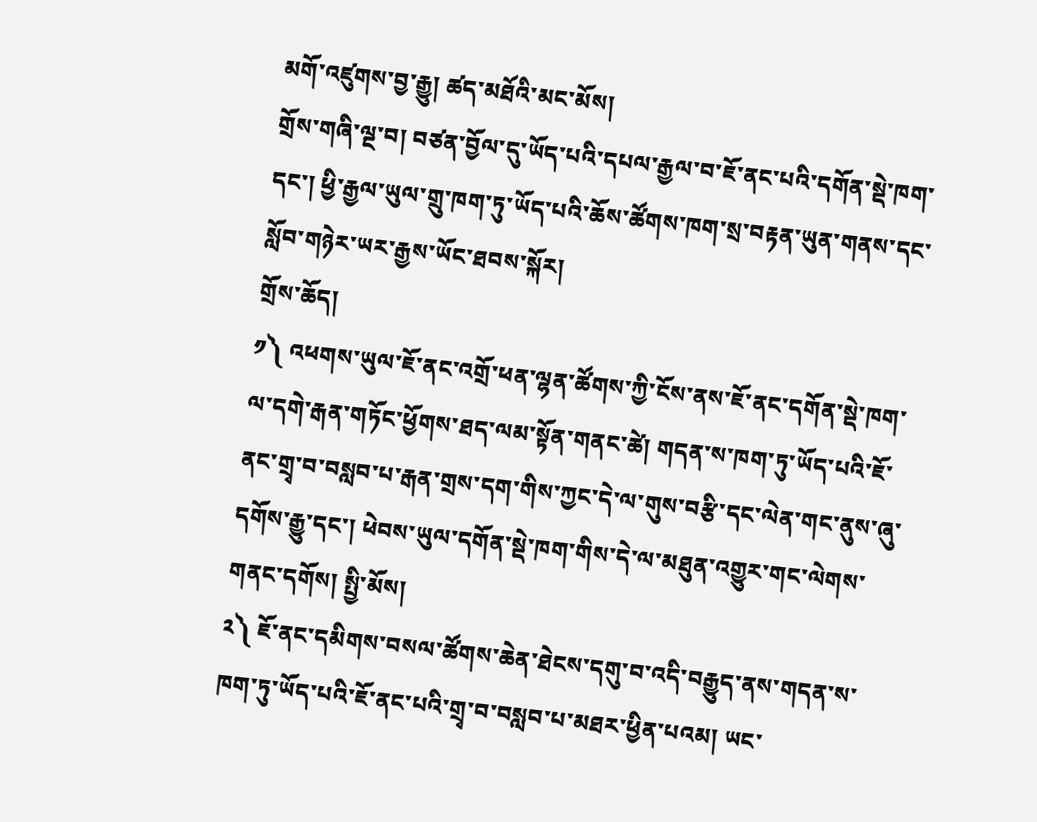མགོ་འཛུགས་བྱ་རྒྱུ། ཚད་མཐོའི་མང་མོས།
གྲོས་གཞི་ལྔ་བ། བཙན་བྱོལ་དུ་ཡོད་པའི་དཔལ་རྒྱལ་བ་ཇོ་ནང་པའི་དགོན་སྡེ་ཁག་དང་། ཕྱི་རྒྱལ་ཡུལ་གྲུ་ཁག་ཏུ་ཡོད་པའི་ཆོས་ཚོགས་ཁག་སྲ་བརྟན་ཡུན་གནས་དང་སློབ་གཉེར་ཡར་རྒྱས་ཡོང་ཐབས་སྐོར།
གྲོས་ཆོད།
༡༽ འཕགས་ཡུལ་ཇོ་ནང་འགྲོ་ཕན་ལྷན་ཚོགས་ཀྱི་ངོས་ནས་ཇོ་ནང་དགོན་སྡེ་ཁག་ལ་དགེ་རྒན་གཏོང་ཕྱོགས་ཐད་ལམ་སྟོན་གནང་ཚེ། གདན་ས་ཁག་ཏུ་ཡོད་པའི་ཇོ་ནང་གྲྭ་བ་བསླབ་པ་རྒན་གྲས་དག་གིས་ཀྱང་དེ་ལ་གུས་བརྩི་དང་ལེན་གང་ནུས་ཞུ་དགོས་རྒྱུ་དང་། ཕེབས་ཡུལ་དགོན་སྡེ་ཁག་གིས་དེ་ལ་མཐུན་འགྱུར་གང་ལེགས་གནང་དགོས། སྤྱི་མོས།
༢༽ ཇོ་ནང་དམིགས་བསལ་ཚོགས་ཆེན་ཐེངས་དགུ་བ་འདི་བརྒྱུད་ནས་གདན་ས་ཁག་ཏུ་ཡོད་པའི་ཇོ་ནང་པའི་གྲྭ་བ་བསླབ་པ་མཐར་ཕྱིན་པའམ། ཡང་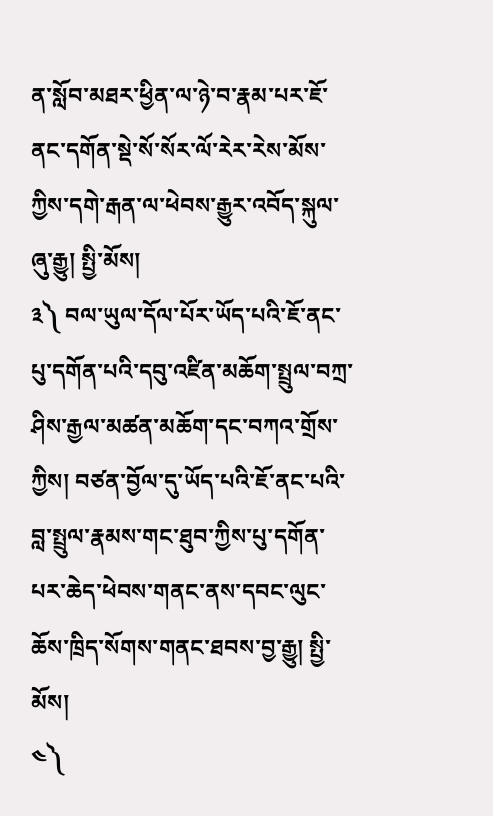ན་སློབ་མཐར་ཕྱིན་ལ་ཉེ་བ་རྣམ་པར་ཇོ་ནང་དགོན་སྡེ་སོ་སོར་ལོ་རེར་རེས་མོས་ཀྱིས་དགེ་རྒན་ལ་ཕེབས་རྒྱུར་འབོད་སྐུལ་ཞུ་རྒྱུ། སྤྱི་མོས།
༣༽ བལ་ཡུལ་དོལ་པོར་ཡོད་པའི་ཇོ་ནང་པུ་དགོན་པའི་དབུ་འཛིན་མཆོག་སྤྲུལ་བཀྲ་ཤིས་རྒྱལ་མཚན་མཆོག་དང་བཀའ་གྲོས་ཀྱིས། བཙན་བྱོལ་དུ་ཡོད་པའི་ཇོ་ནང་པའི་བླ་སྤྲུལ་རྣམས་གང་ཐུབ་ཀྱིས་པུ་དགོན་པར་ཆེད་ཕེབས་གནང་ནས་དབང་ལུང་ཆོས་ཁྲིད་སོགས་གནང་ཐབས་བྱ་རྒྱུ། སྤྱི་མོས།
༤༽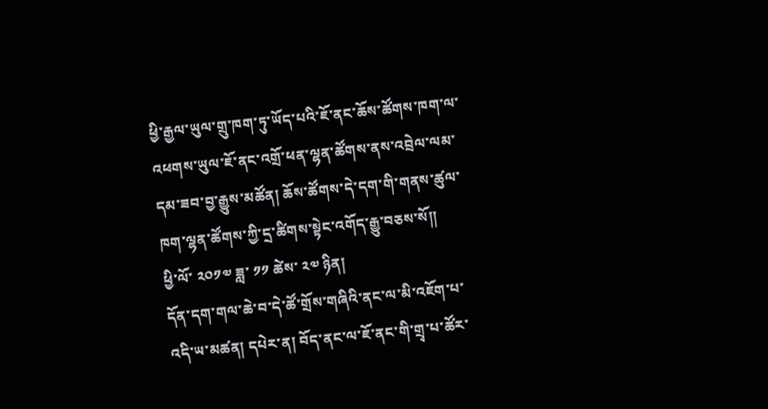ཕྱི་རྒྱལ་ཡུལ་གྲུ་ཁག་ཏུ་ཡོད་པའི་ཇོ་ནང་ཆོས་ཚོགས་ཁག་ལ་འཕགས་ཡུལ་ཇོ་ནང་འགྲོ་ཕན་ལྷན་ཚོགས་ནས་འབྲེལ་ལམ་དམ་ཟབ་བྱ་རྒྱུས་མཚོན། ཆོས་ཚོགས་དེ་དག་གི་གནས་ཚུལ་ཁག་ལྷན་ཚོགས་ཀྱི་དྲ་ཚིགས་སྟེང་འགོད་རྒྱུ་བཅས་སོ།།
ཕྱི་ལོ་ ༢༠༡༧ ཟླ་ ༡༡ ཚེས་ ༢༧ ཉིན།
དོན་དག་གལ་ཆེ་བ་དེ་ཚོ་གྲོས་གཞིའི་ནང་ལ་མི་འཇོག་པ་འདི་ཡ་མཚན། དཔེར་ན། བོད་ནང་ལ་ཇོ་ནང་གི་གྲྭ་པ་ཚོར་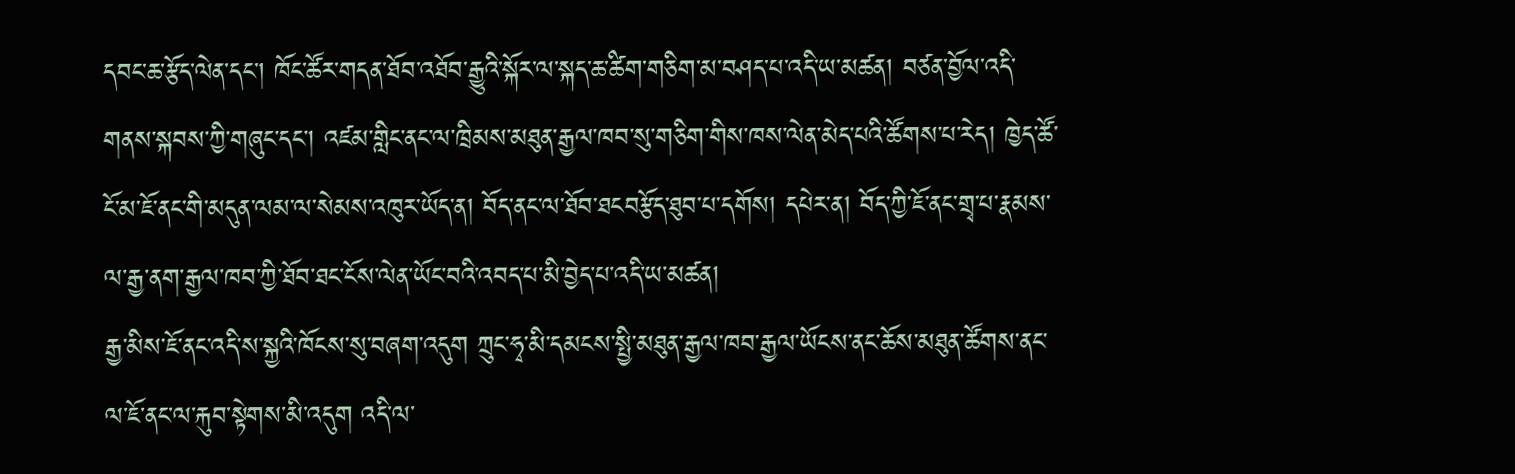དབང་ཆ་རྩོད་ལེན་དང་། ཁོང་ཚོར་གདན་ཐོབ་འཐོབ་རྒྱུའི་སྐོར་ལ་སྐད་ཆ་ཚིག་གཅིག་མ་བཤད་པ་འདི་ཡ་མཚན། བཙན་བྱོལ་འདི་གནས་སྐབས་ཀྱི་གཞུང་དང་། འཛམ་གླིང་ནང་ལ་ཁྲིམས་མཐུན་རྒྱལ་ཁབ་སུ་གཅིག་གིས་ཁས་ལེན་མེད་པའི་ཚོགས་པ་རེད། ཁྱེད་ཚོ་ངོ་མ་ཇོ་ནང་གི་མདུན་ལམ་ལ་སེམས་འཁུར་ཡོད་ན། བོད་ནང་ལ་ཐོབ་ཐངབརྩོད་ཐུབ་པ་དགོས། དཔེར་ན། བོད་ཀྱི་ཇོ་ནང་གྲྭ་པ་རྣམས་ལ་རྒྱ་ནག་རྒྱལ་ཁབ་ཀྱི་ཐོབ་ཐང་ངོས་ལེན་ཡོང་བའི་འབད་པ་མི་བྱེད་པ་འདི་ཡ་མཚན།
རྒྱ་མིས་ཇོ་ནང་འདི་ས་སྐྱའི་ཁོངས་སུ་བཞག་འདུག ཀྲུང་ཧྭ་མི་དམངས་སྤྱི་མཐུན་རྒྱལ་ཁབ་རྒྱལ་ཡོངས་ནང་ཆོས་མཐུན་ཚོགས་ནང་ལ་ཇོ་ནང་ལ་རྐུབ་སྟེགས་མི་འདུག འདི་ལ་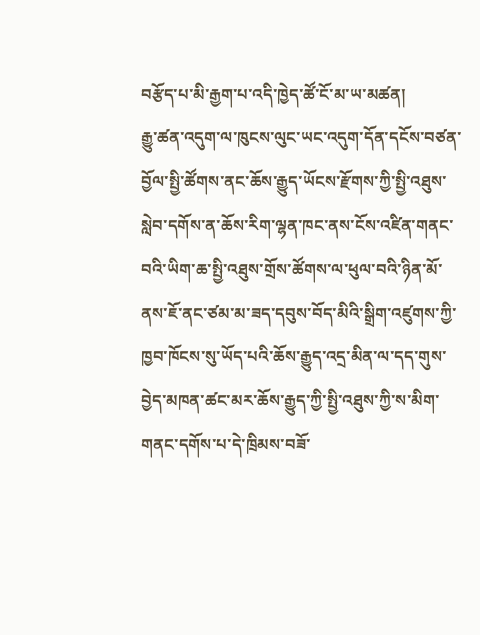བརྩོད་པ་མི་རྒྱག་པ་འདི་ཁྱེད་ཚོ་ངོ་མ་ཡ་མཚན།
རྒྱུ་ཚན་འདུག་ལ་ཁུངས་ལུང་ཡང་འདུག་དོན་དངོས་བཙན་བྱོལ་སྤྱི་ཚོགས་ནང་ཆོས་རྒྱུད་ཡོངས་རྫོགས་ཀྱི་སྤྱི་འཐུས་སླེབ་དགོས་ན་ཆོས་རིག་ལྷན་ཁང་ནས་ངོས་འཛིན་གནང་བའི་ཡིག་ཆ་སྤྱི་འཐུས་གྲོས་ཚོགས་ལ་ཕུལ་བའི་ཉིན་མོ་ནས་ཇོ་ནང་ཙམ་མ་ཟད་དབུས་བོད་མིའི་སྒྲིག་འཛུགས་ཀྱི་ཁྱབ་ཁོངས་སུ་ཡོད་པའི་ཆོས་རྒྱུད་འདྲ་མིན་ལ་དད་གུས་བྱེད་མཁན་ཚང་མར་ཆོས་རྒྱུད་ཀྱི་སྤྱི་འཐུས་ཀྱི་ས་མིག་གནང་དགོས་པ་དེ་ཁྲིམས་བཟོ་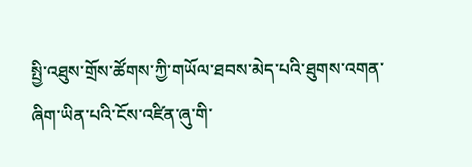སྤྱི་འཐུས་གྲོས་ཚོགས་ཀྱི་གཡོལ་ཐབས་མེད་པའི་ཐུགས་འགན་ཞིག་ཡིན་པའི་ངོས་འཛིན་ཞུ་གི་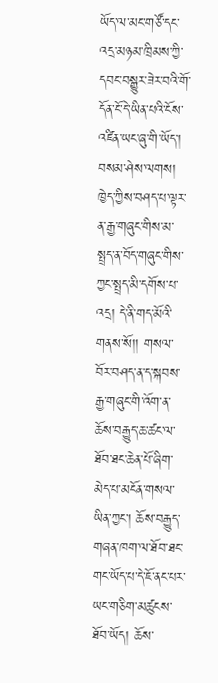ཡོད་ལ་མང་གཙོ་དང་འདྲ་མཉམ་ཁྲིམས་ཀྱི་དབང་བསྒྱུར་ཟེར་བའི་གོ་དོན་ངོ་དེ་ཡིན་པའི་ངོས་འཛིན་ཡང་ཞུ་གི་ཡོད་།
བསམ་ཤེས་ལགས། ཁྱེད་ཀྱིས་བཤད་པ་ལྟར་ན་རྒྱ་གཞུང་གིས་མ་སྤྲད་ན་བོད་གཞུང་གིས་ཀྱང་སྤྲད་མི་དགོས་པ་འདྲ། དེ་ནི་གད་མོའི་གནས་སོ།། གསལ་བོར་བཤད་ན་ད་སྐབས་རྒྱ་གཞུང་གི་འོག་ན་ཆོས་བརྒྱུད་ཆ་ཚང་ལ་ཐོབ་ཐང་ཆེན་པོ་ཞིག་མེད་པ་མངོན་གསལ་ཡིན་ཀྱང་། ཆོས་བརྒྱུད་གཞན་ཁག་ལ་ཐོབ་ཐང་གང་ཡོད་པ་དེ་ཇོ་ནང་པར་ཡང་གཅིག་མཚུངས་ཐོབ་ཡོད། ཆོས་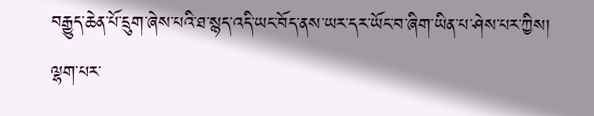བརྒྱུད་ཆེན་པོ་དྲུག་ཞེས་པའི་ཐ་སྙད་འདི་ཡང་བོད་ནས་ཡར་དར་ཡོང་བ་ཞིག་ཡིན་པ་ཤེས་པར་ཀྱིས། ལྷག་པར་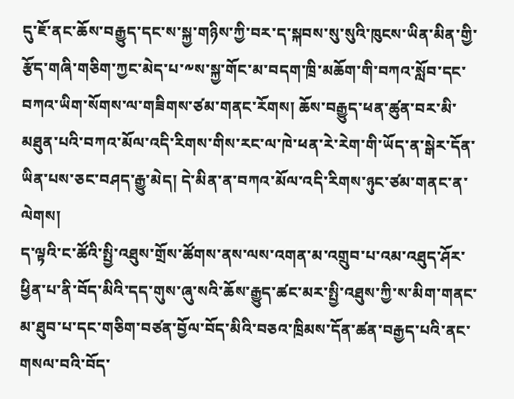དུ་ཇོ་ནང་ཆོས་བརྒྱུད་དང་ས་སྐྱ་གཉིས་ཀྱི་བར་ད་སྐབས་སུ་སུའི་ཁུངས་ཡིན་མིན་གྱི་རྩོད་གཞི་གཅིག་ཀྱང་མེད་པ་༸ས་སྐྱ་གོང་མ་བདག་ཁྲི་མཆོག་གི་བཀའ་སློབ་དང་བཀའ་ཡིག་སོགས་ལ་གཟིགས་ཙམ་གནང་རོགས། ཆོས་བརྒྱུད་ཕན་ཚུན་བར་མི་མཐུན་པའི་བཀའ་མོལ་འདི་རིགས་གིས་རང་ལ་ཁེ་ཕན་རེ་རེག་གི་ཡོད་ན་སྒེར་དོན་ཡིན་པས་ཅང་བཤད་རྒྱུ་མེད། དེ་མིན་ན་བཀའ་མོལ་འདི་རིགས་ཉུང་ཙམ་གནང་ན་ལེགས།
ད་ལྟའི་ང་ཚོའི་སྤྱི་འཐུས་གྲོས་ཚོགས་ནས་ལས་འགན་མ་འགྲུབ་པ་འམ་འཐུད་ཤོར་ཕྱིན་པ་ནི་བོད་མིའི་དད་གུས་ཞུ་སའི་ཆོས་རྒྱུད་ཚང་མར་སྤྱི་འཐུས་ཀྱི་ས་མིག་གནང་མ་ཐུབ་པ་དང་གཅིག་བཙན་བྱོལ་བོད་མིའི་བཅའ་ཁྲིམས་དོན་ཚན་བརྒྱད་པའི་ནང་གསལ་བའི་བོད་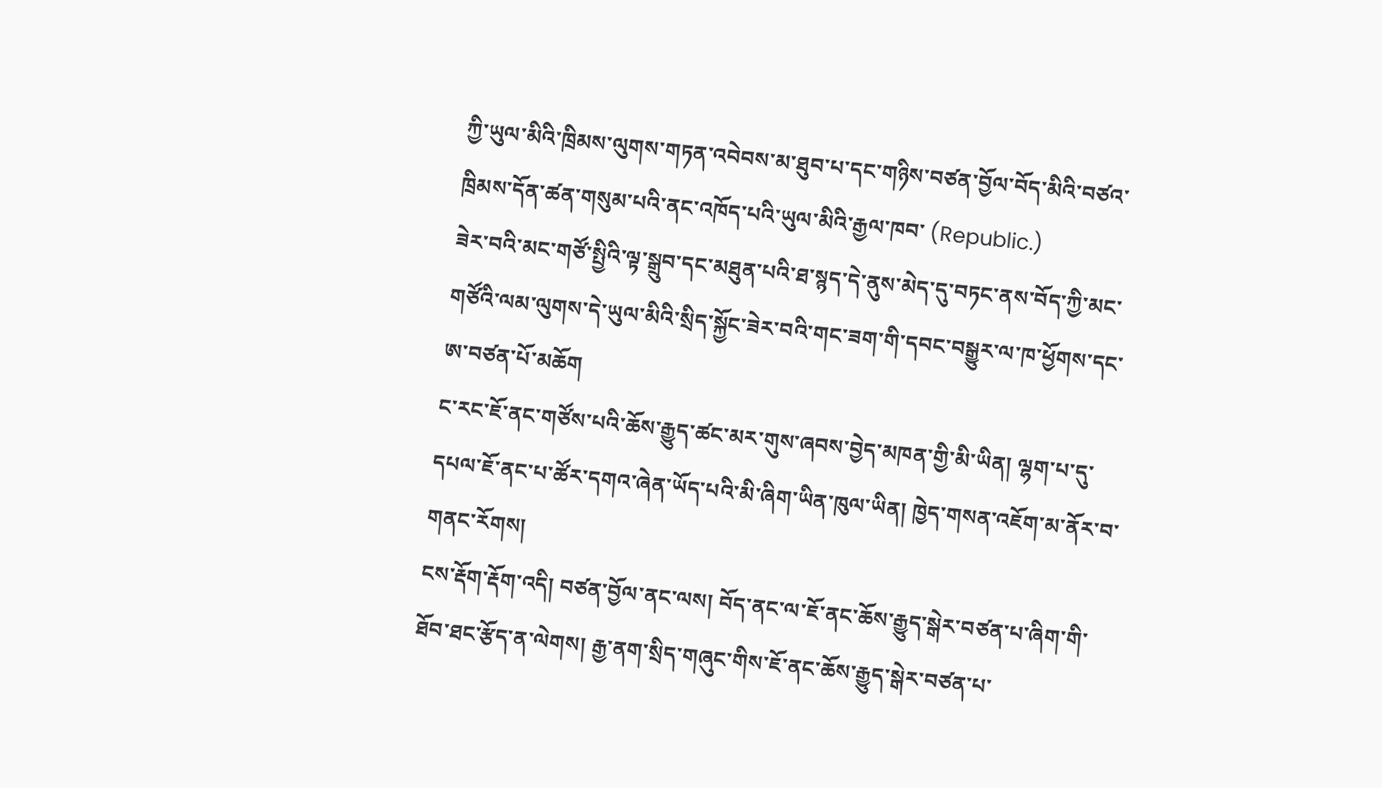ཀྱི་ཡུལ་མིའི་ཁྲིམས་ལུགས་གཏན་འབེབས་མ་ཐུབ་པ་དང་གཉིས་བཙན་བྱོལ་བོད་མིའི་བཙའ་ཁྲིམས་དོན་ཚན་གསུམ་པའི་ནང་འཁོད་པའི་ཡུལ་མིའི་རྒྱལ་ཁབ་ (Republic.)
ཟེར་བའི་མང་གཙོ་སྤྱིའི་ལྟ་སྒྲུབ་དང་མཐུན་པའི་ཐ་སྙད་དེ་ནུས་མེད་དུ་བཏང་ནས་བོད་ཀྱི་མང་གཙོའི་ལམ་ལུགས་དེ་ཡུལ་མིའི་སྲིད་སྐྱོང་ཟེར་བའི་གང་ཟག་གི་དབང་བསྒྱུར་ལ་ཁ་ཕྱོགས་དང་
ཨ་བཙན་པོ་མཆོག
ང་རང་ཇོ་ནང་གཙོས་པའི་ཆོས་རྒྱུད་ཚང་མར་གུས་ཞབས་བྱེད་མཁན་གྱི་མི་ཡིན། ལྷག་པ་དུ་དཔལ་ཇོ་ནང་པ་ཚོར་དགའ་ཞེན་ཡོད་པའི་མི་ཞིག་ཡིན་ཁུལ་ཡིན། ཁྱེད་གསན་འཇོག་མ་ནོར་བ་གནང་རོགས།
ངས་རྡོག་རྡོག་འདི། བཙན་བྱོལ་ནང་ལས། བོད་ནང་ལ་ཇོ་ནང་ཆོས་རྒྱུད་སྒེར་བཙན་པ་ཞིག་གི་ཐོབ་ཐང་རྩོད་ན་ལེགས། རྒྱ་ནག་སྲིད་གཞུང་གིས་ཇོ་ནང་ཆོས་རྒྱུད་སྒེར་བཙན་པ་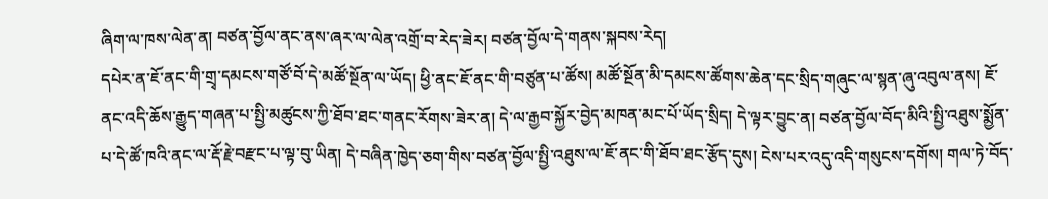ཞིག་ལ་ཁས་ལེན་ན། བཙན་བྱོལ་ནང་ནས་ཞར་ལ་ལེན་འགྲོ་བ་རེད་ཟེར། བཙན་བྱོལ་དེ་གནས་སྐབས་རེད།
དཔེར་ན་ཇོ་ནང་གི་གྲྭ་དམངས་གཙོ་བོ་དེ་མཚོ་སྔོན་ལ་ཡོད། ཕྱི་ནང་ཇོ་ནང་གི་བཙུན་པ་ཚོས། མཚོ་སྔོན་མི་དམངས་ཚོགས་ཆེན་དང་སྲིད་གཞུང་ལ་སྙན་ཞུ་འབུལ་ནས། ཇོ་ནང་འདི་ཆོས་རྒྱུད་གཞན་པ་སྤྱི་མཚུངས་ཀྱི་ཐོབ་ཐང་གནང་རོགས་ཟེར་ན། དེ་ལ་རྒྱབ་སྐྱོར་བྱེད་མཁན་མང་པོ་ཡོད་སྲིད། དེ་ལྟར་བྱུང་ན། བཙན་བྱོལ་བོད་མིའི་སྤྱི་འཐུས་སྨྱོན་པ་དེ་ཚོ་ཁའི་ནང་ལ་རྡོ་རྗེ་བརྫང་པ་ལྟ་བུ་ཡིན། དེ་བཞིན་ཁྱེད་ཅག་གིས་བཙན་བྱོལ་སྤྱི་འཐུས་ལ་ཇོ་ནང་གི་ཐོབ་ཐང་རྩོད་དུས། ངེས་པར་འདུ་འདི་གསུངས་དགོས། གལ་ཏེ་བོད་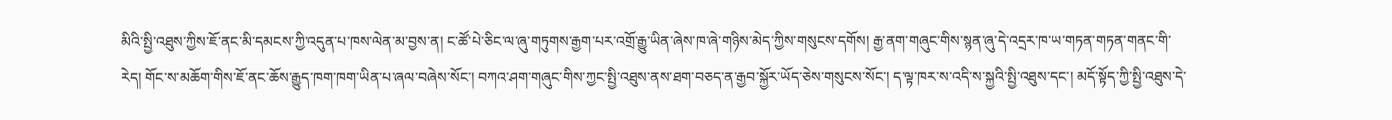མིའི་སྤྱི་འཐུས་ཀྱིས་ཇོ་ནང་མི་དམངས་ཀྱི་འདུན་པ་ཁས་ལེན་མ་བྱས་ན། ང་ཚོ་པེ་ཅིང་ལ་ཞུ་གཏུགས་རྒྱག་པར་འགྲོ་རྒྱུ་ཡིན་ཞེས་ཁ་ཞེ་གཉིས་མེད་ཀྱིས་གསུངས་དགོས། རྒྱ་ནག་གཞུང་གིས་སྙན་ཞུ་དེ་འདྲར་ཁ་ཡ་གཏན་གཏན་གནང་གི་རེད། གོང་ས་མཆོག་གིས་ཇོ་ནང་ཆོས་རྒྱུད་ཁག་ཁག་ཡིན་པ་ཞལ་བཞེས་སོང་། བཀའ་ཤག་གཞུང་གིས་ཀྱང་སྤྱི་འཐུས་ནས་ཐག་བཅད་ན་རྒྱབ་སྐྱོར་ཡོད་ཅེས་གསུངས་སོང་། ད་ལྟ་ཁར་ས་འདི་ས་སྐྱའི་སྤྱི་འཐུས་དང་། མདོ་སྟོད་ཀྱི་སྤྱི་འཐུས་དེ་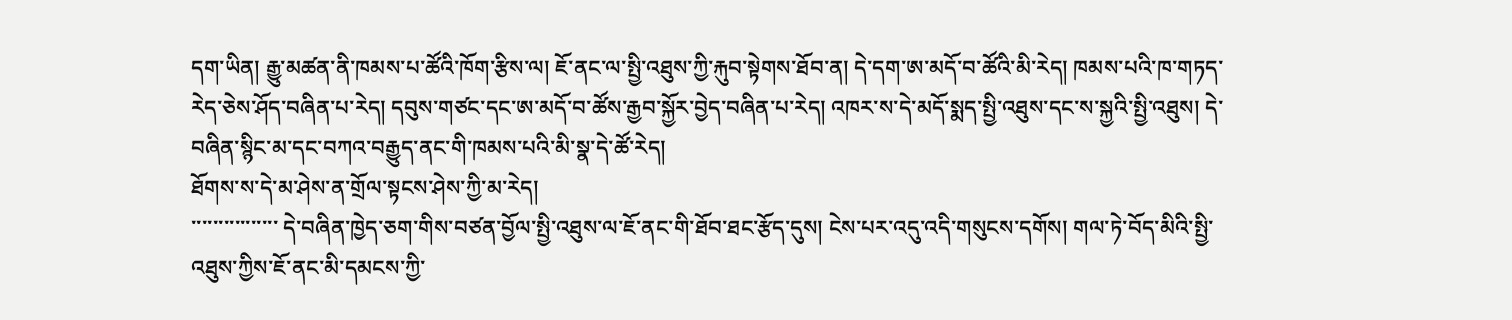དག་ཡིན། རྒྱུ་མཚན་ནི་ཁམས་པ་ཚོའི་ཁོག་རྩིས་ལ། ཇོ་ནང་ལ་སྤྱི་འཐུས་ཀྱི་རྐུབ་སྟེགས་ཐོབ་ན། དེ་དག་ཨ་མདོ་བ་ཚོའི་མི་རེད། ཁམས་པའི་ཁ་གཏད་རེད་ཅེས་ཤོད་བཞིན་པ་རེད། དབུས་གཙང་དང་ཨ་མདོ་བ་ཚོས་རྒྱབ་སྐྱོར་བྱེད་བཞིན་པ་རེད། འཁར་ས་དེ་མདོ་སྨད་སྤྱི་འཐུས་དང་ས་སྐྱའི་སྤྱི་འཐུས། དེ་བཞིན་སྙིང་མ་དང་བཀའ་བརྒྱུད་ནང་གི་ཁམས་པའི་མི་སྣ་དེ་ཚོ་རེད།
ཐོགས་ས་དེ་མ་ཤེས་ན་གྲོལ་སྟངས་ཤེས་ཀྱི་མ་རེད།
་་་་་་་་་་་་་་་་ དེ་བཞིན་ཁྱེད་ཅག་གིས་བཙན་བྱོལ་སྤྱི་འཐུས་ལ་ཇོ་ནང་གི་ཐོབ་ཐང་རྩོད་དུས། ངེས་པར་འདུ་འདི་གསུངས་དགོས། གལ་ཏེ་བོད་མིའི་སྤྱི་འཐུས་ཀྱིས་ཇོ་ནང་མི་དམངས་ཀྱི་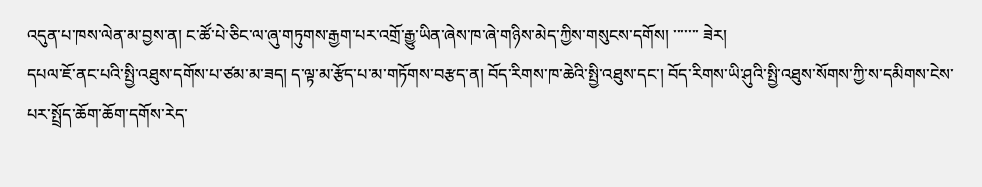འདུན་པ་ཁས་ལེན་མ་བྱས་ན། ང་ཚོ་པེ་ཅིང་ལ་ཞུ་གཏུགས་རྒྱག་པར་འགྲོ་རྒྱུ་ཡིན་ཞེས་ཁ་ཞེ་གཉིས་མེད་ཀྱིས་གསུངས་དགོས། ་་་་་་་ ཟེར།
དཔལ་ཇོ་ནང་པའི་སྤྱི་འཐུས་དགོས་པ་ཙམ་མ་ཟད། ད་ལྟ་མ་རྩོད་པ་མ་གཏོགས་བརྩད་ན། བོད་རིགས་ཁ་ཆེའི་སྤྱི་འཐུས་དང་། བོད་རིགས་ཡི་ཤུའི་སྤྱི་འཐུས་སོགས་ཀྱི་ས་དམིགས་ངེས་པར་སྤྲོད་ཆོག་ཆོག་དགོས་རེད་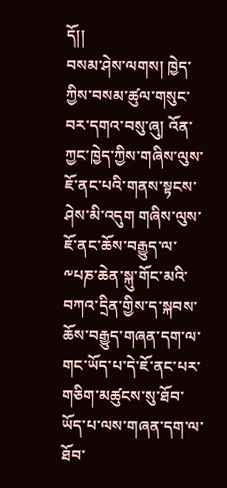དོ།།
བསམ་ཤེས་ལགས། ཁྱེད་ཀྱིས་བསམ་ཚུལ་གསུང་བར་དགའ་བསུ་ཞུ། འོན་ཀྱང་ཁྱེད་ཀྱིས་གཞིས་ལུས་ཇོ་ནང་པའི་གནས་སྟངས་ཤེས་མི་འདུག གཞིས་ལུས་ཇོ་ནང་ཆོས་བརྒྱུད་ལ་༸པཎ་ཆེན་སྐུ་གོང་མའི་བཀའ་དྲིན་གྱིས་ད་སྐབས་ཆོས་བརྒྱུད་གཞན་དག་ལ་གང་ཡོད་པ་དེ་ཇོ་ནང་པར་གཅིག་མཚུངས་སུ་ཐོབ་ཡོད་པ་ལས་གཞན་དག་ལ་ཐོབ་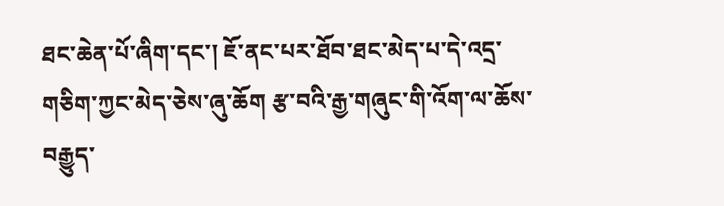ཐང་ཆེན་པོ་ཞིག་དང་། ཇོ་ནང་པར་ཐོབ་ཐང་མེད་པ་དེ་འདྲ་གཅིག་ཀྱང་མེད་ཅེས་ཞུ་ཆོག རྩ་བའི་རྒྱ་གཞུང་གི་འོག་ལ་ཆོས་བརྒྱུད་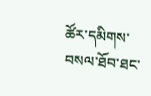ཚོར་དམིགས་བསལ་ཐོབ་ཐང་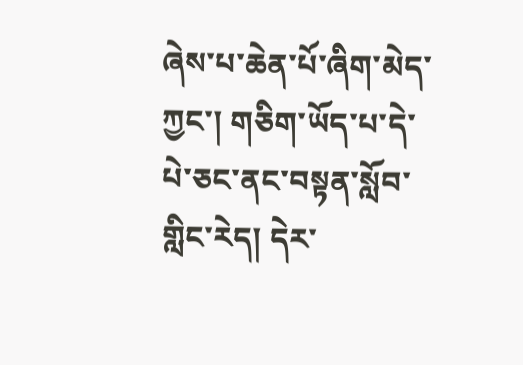ཞེས་པ་ཆེན་པོ་ཞིག་མེད་ཀྱང་། གཅིག་ཡོད་པ་དེ་པེ་ཅང་ནང་བསྟན་སློབ་གླིང་རེད། དེར་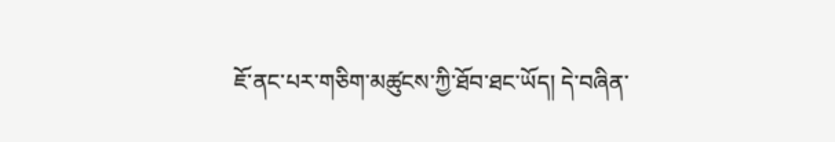ཇོ་ནང་པར་གཅིག་མཚུངས་ཀྱི་ཐོབ་ཐང་ཡོད། དེ་བཞིན་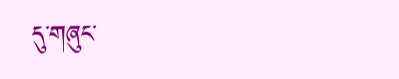དུ་གཞུང་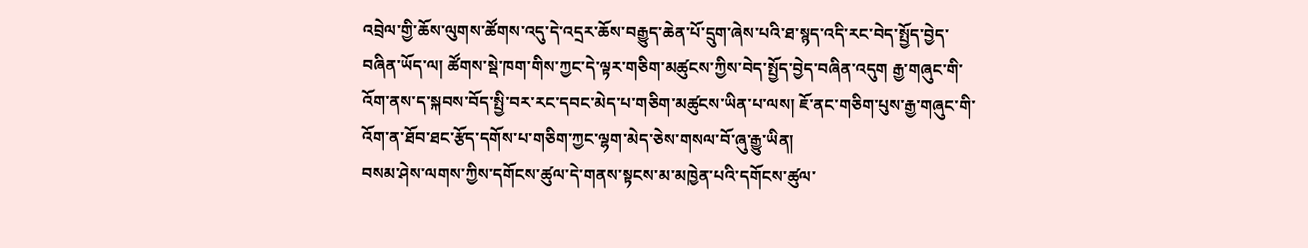འབྲེལ་གྱི་ཆོས་ལུགས་ཚོགས་འདུ་དེ་འདྲར་ཆོས་བརྒྱུད་ཆེན་པོ་དྲུག་ཞེས་པའི་ཐ་སྙད་འདི་རང་བེད་སྤྱོད་བྱེད་བཞིན་ཡོད་ལ། ཚོགས་སྡེ་ཁག་གིས་ཀྱང་དེ་ལྟར་གཅིག་མཚུངས་ཀྱིས་བེད་སྤྱོད་བྱེད་བཞིན་འདུག རྒྱ་གཞུང་གི་འོག་ནས་ད་སྐབས་བོད་སྤྱི་བར་རང་དབང་མེད་པ་གཅིག་མཚུངས་ཡིན་པ་ལས། ཇོ་ནང་གཅིག་པུས་རྒྱ་གཞུང་གི་འོག་ན་ཐོབ་ཐང་རྩོད་དགོས་པ་གཅིག་ཀྱང་ལྷག་མེད་ཅེས་གསལ་བོ་ཞུ་རྒྱུ་ཡིན།
བསམ་ཤེས་ལགས་ཀྱིས་དགོངས་ཚུལ་དེ་གནས་སྟངས་མ་མཁྱེན་པའི་དགོངས་ཚུལ་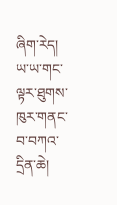ཞིག་རེད། ཡ་ཡ་གང་ལྟར་ཐུགས་ཁུར་གནང་བ་བཀའ་དྲིན་ཆེ།